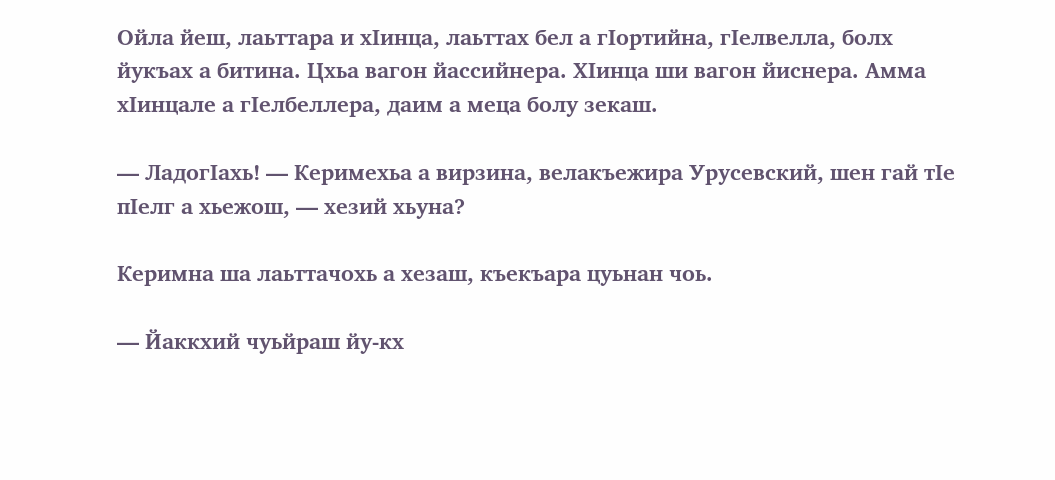Ойла йеш, лаьттара и хIинца, лаьттах бел а гIортийна, гIелвелла, болх йукъах а битина. Цхьа вагон йассийнера. ХIинца ши вагон йиснера. Амма хIинцале а гIелбеллера, даим а меца болу зекаш.

— ЛадогIахь! — Керимехьа а вирзина, велакъежира Урусевский, шен гай тIе пIелг а хьежош, — хезий хьуна?

Керимна ша лаьттачохь а хезаш, къекъара цуьнан чоь.

— Йаккхий чуьйраш йу-кх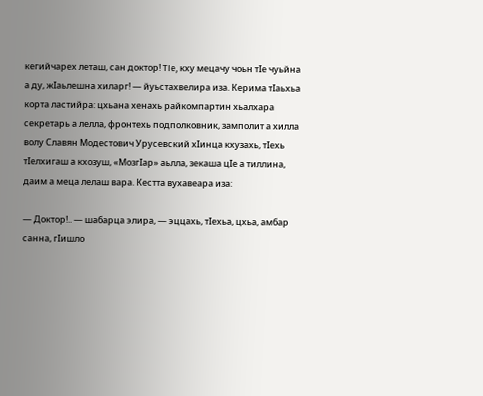кегийчарех леташ, сан доктор! TIe, кху мецачу чоьн тIе чуьйна а ду, жIаьлешна хиларг! — йуьстахвелира иза. Керима тIаьхьа корта ластийра: цхьана хенахь райкомпартин хьалхара секретарь а лелла, фронтехь подполковник, замполит а хилла волу Славян Модестович Урусевский хIинца кхузахь, тIехь тIелхигаш а кхозуш, «МозгIар» аьлла, зекаша цIе а тиллина, даим а меца лелаш вара. Кестта вухавеара иза:

— Доктор!.. — шабарца элира, — эццахь, тIехьа, цхьа, амбар санна, гIишло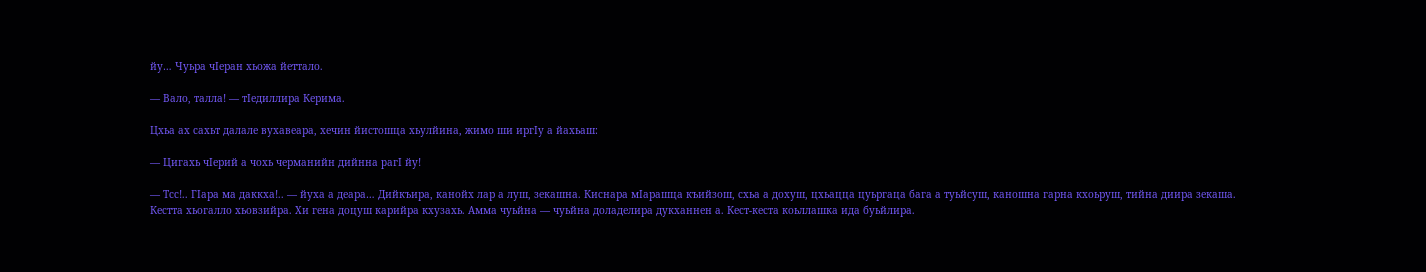йу… Чуьра чIеран хьожа йеттало.

— Вало, талла! — тIедиллира Керима.

Цхьа ах сахьт далале вухавеара, хечин йистошца хьулйина, жимо ши иргIу а йахьаш:

— Цигахь чIерий а чохь черманийн дийнна paгI йу!

— Тсс!.. ГIара ма даккха!.. — йуха а деара… Дийкъира, канойх лар а луш, зекашна. Киснара мIарашца къийзош, схьа а дохуш, цхьацца цуьргаца бага а туьйсуш, каношна гарна кхоьруш, тийна диира зекаша. Кестта хьогалло хьовзийра. Хи гена доцуш карийра кхузахь. Амма чуьйна — чуьйна доладелира дукханнен а. Кест-кеста коьллашка ида буьйлира.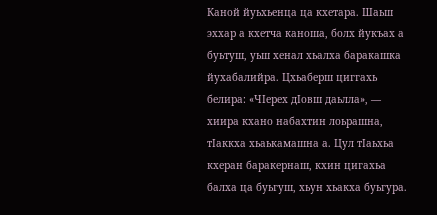Каной йуьхьенца ца кхетара. Шаьш эххар а кхетча каноша, болх йукъах а буьтуш, уьш хенал хьалха баракашка йухабалийра. Цхьаберш циггахь белира: «ЧIерех дIовш даьлла», — хиира кхано набахтин лоьрашна, тIаккха хьаькамашна а. Цул тIаьхьа кхеран баракернаш, кхин цигахьа балха ца буьгуш, хьун хьакха буьгура.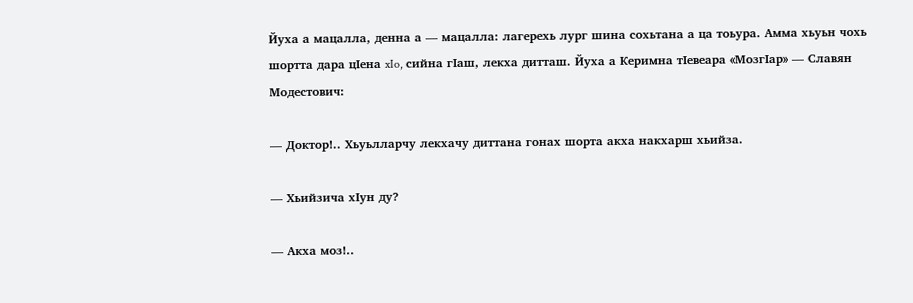Йуха а мацалла, денна а — мацалла: лагерехь лург шина сохьтана а ца тоьура. Амма хьуьн чохь шортта дара цIена xIo, сийна гIаш, лекха дитташ. Йуха а Керимна тIевеара «МозгIар» — Славян Модестович:

— Доктор!.. Хьуьлларчу лекхачу диттана гонах шорта акха накхарш хьийза.

— Хьийзича хIун ду?

— Акха моз!..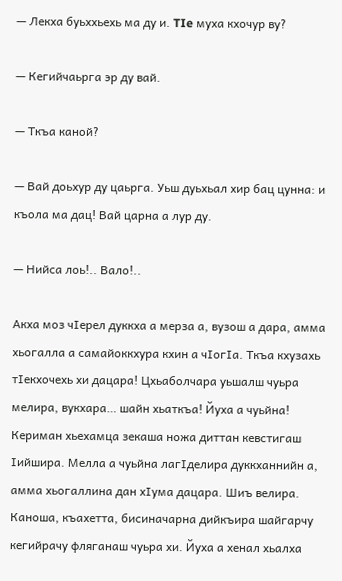— Лекха буьххьехь ма ду и. TIe муха кхочур ву?

— Кегийчаьрга эр ду вай.

— Ткъа каной?

— Вай доьхур ду цаьрга. Уьш дуьхьал хир бац цунна: и къола ма дац! Вай царна а лур ду.

— Нийса лоь!.. Вало!..

Акха моз чIерел дуккха а мерза а, вузош а дара, амма хьогалла а самайоккхура кхин а чIогIа. Ткъа кхузахь тIекхочехь хи дацара! Цхьаболчара уьшалш чуьра мелира, вукхара… шайн хьаткъа! Йуха а чуьйна! Кериман хьехамца зекаша ножа диттан кевстигаш Iийшира. Мелла а чуьйна лагIделира дуккханнийн а, амма хьогаллина дан хIума дацара. Шиъ велира. Каноша, къахетта, бисиначарна дийкъира шайгарчу кегийрачу фляганаш чуьра хи. Йуха а хенал хьалха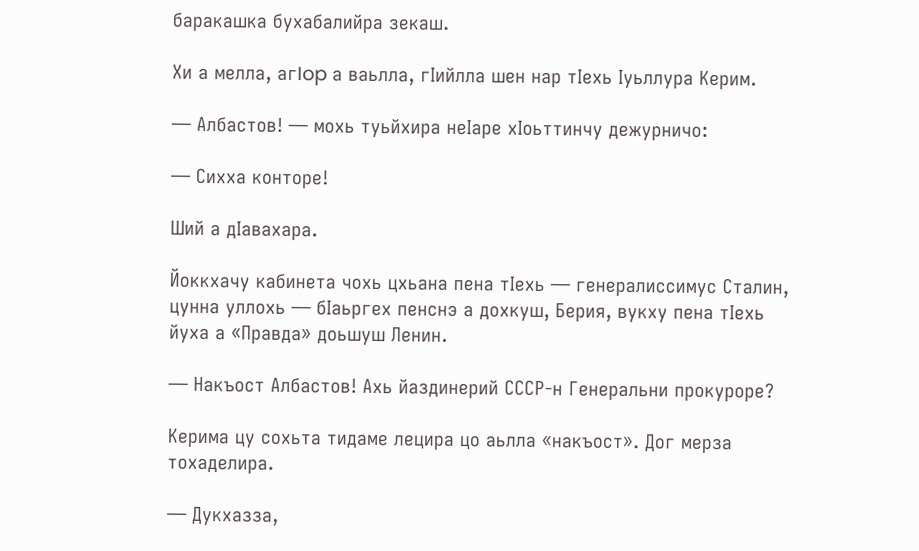баракашка бухабалийра зекаш.

Хи а мелла, aгIop а ваьлла, гIийлла шен нар тIехь Iуьллура Керим.

— Албастов! — мохь туьйхира неIаре хIоьттинчу дежурничо:

— Сихха конторе!

Ший а дIавахара.

Йоккхачу кабинета чохь цхьана пена тIехь — генералиссимус Сталин, цунна уллохь — бIаьргех пенснэ а дохкуш, Берия, вукху пена тIехь йуха а «Правда» доьшуш Ленин.

— Накъост Албастов! Ахь йаздинерий СССР-н Генеральни прокуроре?

Керима цу сохьта тидаме лецира цо аьлла «накъост». Дог мерза тохаделира.

— Дукхазза,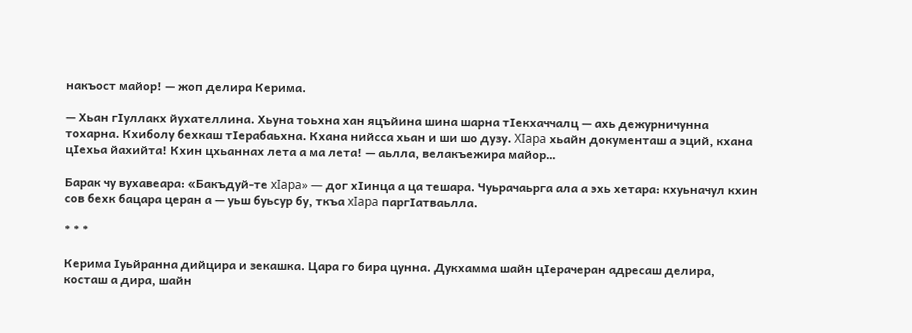накъост майор! — жоп делира Керима.

— Хьан гIуллакх йухателлина. Хьуна тоьхна хан яцъйина шина шарна тIекхаччалц — ахь дежурничунна тохарна. Кхиболу бехкаш тIерабаьхна. Кхана нийсса хьан и ши шо дузу. XIapa хьайн документаш а эций, кхана цIехьа йахийта! Кхин цхьаннах лета а ма лета! — аьлла, велакъежира майор…

Барак чу вухавеара: «Бакъдуй-те xIapa» — дог хIинца а ца тешара. Чуьрачаьрга ала а эхь хетара: кхуьначул кхин сов бехк бацара церан а — уьш буьсур бу, ткъа xIapa пapгIатваьлла.

* * *

Керима Iуьйранна дийцира и зекашка. Цара го бира цунна. Дукхамма шайн цIерачеран адресаш делира, косташ а дира, шайн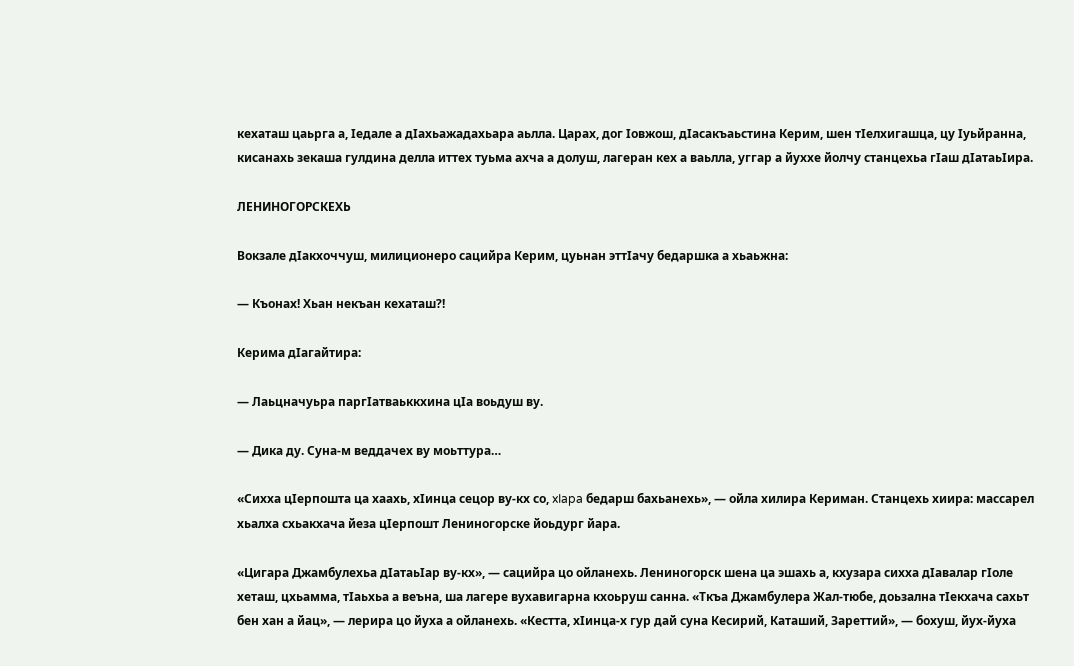кехаташ цаьрга а, Iедале а дIахьажадахьара аьлла. Царах, дог Iовжош, дIасакъаьстина Керим, шен тIелхигашца, цу Iуьйранна, кисанахь зекаша гулдина делла иттех туьма ахча а долуш, лагеран кех а ваьлла, уггар а йуххе йолчу станцехьа гIаш дIатаьIира.

ЛЕНИНОГОРСКЕХЬ

Вокзале дIакхоччуш, милиционеро сацийра Керим, цуьнан эттIачу бедаршка а хьаьжна:

— Къонах! Хьан некъан кехаташ?!

Керима дIагайтира:

— Лаьцначуьра паргIатваьккхина цIа воьдуш ву.

— Дика ду. Суна-м веддачех ву моьттура…

«Сихха цIерпошта ца хаахь, хIинца сецор ву-кх со, xIapa бедарш бахьанехь», — ойла хилира Кериман. Станцехь хиира: массарел хьалха схьакхача йеза цIерпошт Лениногорске йоьдург йара.

«Цигара Джамбулехьа дIатаьIар ву-кх», — сацийра цо ойланехь. Лениногорск шена ца эшахь а, кхузара сихха дIавалар гIоле хеташ, цхьамма, тIаьхьа а веъна, ша лагере вухавигарна кхоьруш санна. «Ткъа Джамбулера Жал-тюбе, доьзална тIекхача сахьт бен хан а йац», — лерира цо йуха а ойланехь. «Кестта, хIинца-х гур дай суна Кесирий, Каташий, Зареттий», — бохуш, йух-йуха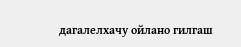дагалелхачу ойлано гилгаш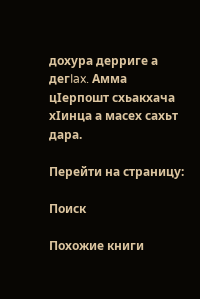дохура дерриге а дегIax. Амма цIерпошт схьакхача хIинца а масех сахьт дара.

Перейти на страницу:

Поиск

Похожие книги